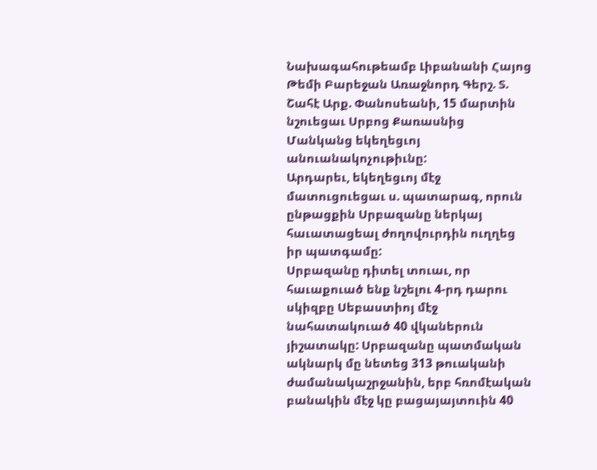Նախագահութեամբ Լիբանանի Հայոց Թեմի Բարեջան Առաջնորդ Գերշ. Տ. Շահէ Արք. Փանոսեանի, 15 մարտին նշուեցաւ Սրբոց Քառասնից Մանկանց եկեղեցւոյ անուանակոչութիւնը:
Արդարեւ, եկեղեցւոյ մէջ մատուցուեցաւ ս. պատարագ, որուն ընթացքին Սրբազանը ներկայ հաւատացեալ ժողովուրդին ուղղեց իր պատգամը:
Սրբազանը դիտել տուաւ, որ հաւաքուած ենք նշելու 4-րդ դարու սկիզբը Սեբաստիոյ մէջ նահատակուած 40 վկաներուն յիշատակը: Սրբազանը պատմական ակնարկ մը նետեց 313 թուականի ժամանակաշրջանին, երբ հռոմէական բանակին մէջ կը բացայայտուին 40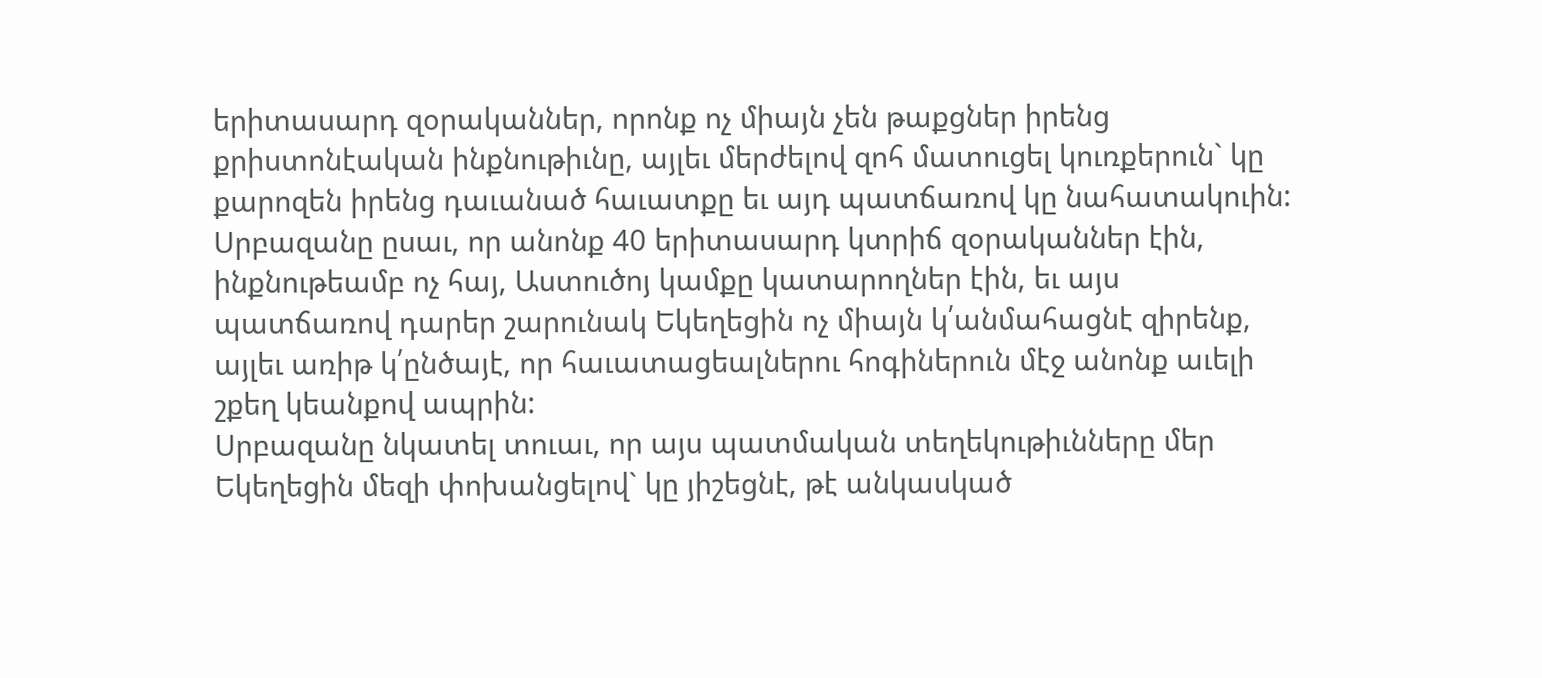երիտասարդ զօրականներ, որոնք ոչ միայն չեն թաքցներ իրենց քրիստոնէական ինքնութիւնը, այլեւ մերժելով զոհ մատուցել կուռքերուն` կը քարոզեն իրենց դաւանած հաւատքը եւ այդ պատճառով կը նահատակուին: Սրբազանը ըսաւ, որ անոնք 40 երիտասարդ կտրիճ զօրականներ էին, ինքնութեամբ ոչ հայ, Աստուծոյ կամքը կատարողներ էին, եւ այս պատճառով դարեր շարունակ Եկեղեցին ոչ միայն կ՛անմահացնէ զիրենք, այլեւ առիթ կ՛ընծայէ, որ հաւատացեալներու հոգիներուն մէջ անոնք աւելի շքեղ կեանքով ապրին:
Սրբազանը նկատել տուաւ, որ այս պատմական տեղեկութիւնները մեր Եկեղեցին մեզի փոխանցելով` կը յիշեցնէ, թէ անկասկած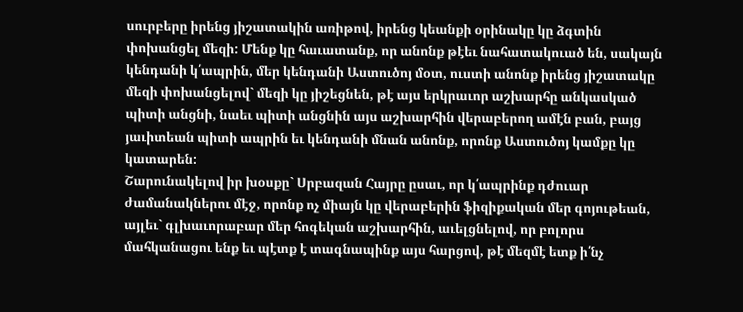սուրբերը իրենց յիշատակին առիթով, իրենց կեանքի օրինակը կը ձգտին փոխանցել մեզի: Մենք կը հաւատանք, որ անոնք թէեւ նահատակուած են, սակայն կենդանի կ՛ապրին, մեր կենդանի Աստուծոյ մօտ, ուստի անոնք իրենց յիշատակը մեզի փոխանցելով` մեզի կը յիշեցնեն, թէ այս երկրաւոր աշխարհը անկասկած պիտի անցնի, նաեւ պիտի անցնին այս աշխարհին վերաբերող ամէն բան, բայց յաւիտեան պիտի ապրին եւ կենդանի մնան անոնք, որոնք Աստուծոյ կամքը կը կատարեն:
Շարունակելով իր խօսքը` Սրբազան Հայրը ըսաւ, որ կ՛ապրինք դժուար ժամանակներու մէջ, որոնք ոչ միայն կը վերաբերին ֆիզիքական մեր գոյութեան, այլեւ` գլխաւորաբար մեր հոգեկան աշխարհին, աւելցնելով, որ բոլորս մահկանացու ենք եւ պէտք է տագնապինք այս հարցով, թէ մեզմէ ետք ի՛նչ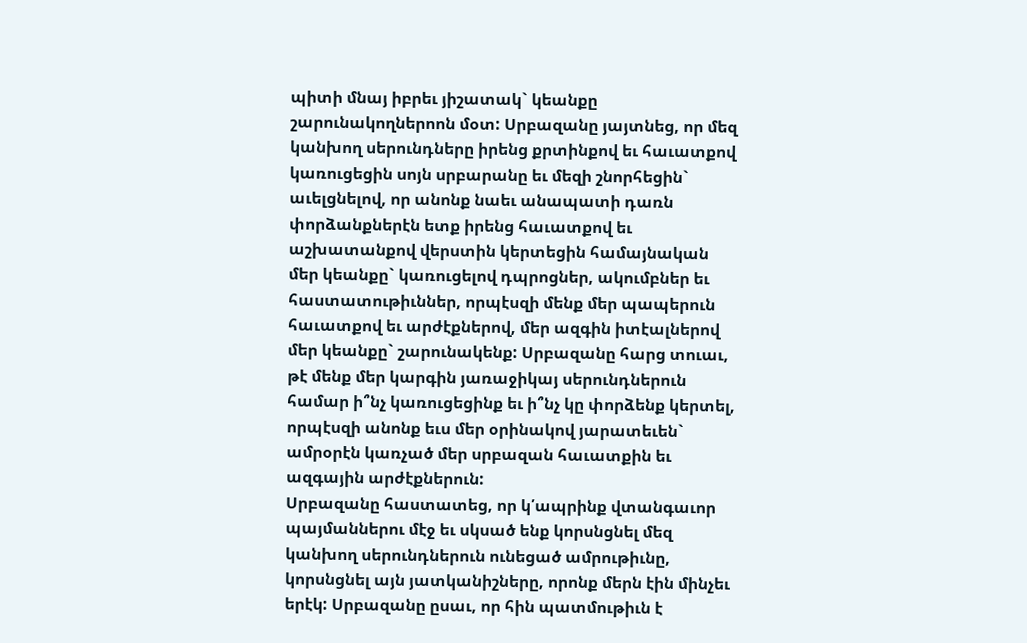պիտի մնայ իբրեւ յիշատակ` կեանքը շարունակողներոոն մօտ: Սրբազանը յայտնեց, որ մեզ կանխող սերունդները իրենց քրտինքով եւ հաւատքով կառուցեցին սոյն սրբարանը եւ մեզի շնորհեցին` աւելցնելով, որ անոնք նաեւ անապատի դառն փորձանքներէն ետք իրենց հաւատքով եւ աշխատանքով վերստին կերտեցին համայնական մեր կեանքը` կառուցելով դպրոցներ, ակումբներ եւ հաստատութիւններ, որպէսզի մենք մեր պապերուն հաւատքով եւ արժէքներով, մեր ազգին իտէալներով մեր կեանքը` շարունակենք: Սրբազանը հարց տուաւ, թէ մենք մեր կարգին յառաջիկայ սերունդներուն համար ի՞նչ կառուցեցինք եւ ի՞նչ կը փորձենք կերտել, որպէսզի անոնք եւս մեր օրինակով յարատեւեն` ամրօրէն կառչած մեր սրբազան հաւատքին եւ ազգային արժէքներուն:
Սրբազանը հաստատեց, որ կ՛ապրինք վտանգաւոր պայմաններու մէջ եւ սկսած ենք կորսնցնել մեզ կանխող սերունդներուն ունեցած ամրութիւնը, կորսնցնել այն յատկանիշները, որոնք մերն էին մինչեւ երէկ: Սրբազանը ըսաւ, որ հին պատմութիւն է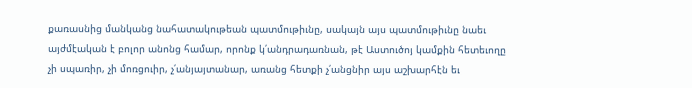քառասնից մանկանց նահատակութեան պատմութիւնը, սակայն այս պատմութիւնը նաեւ այժմէական է բոլոր անոնց համար, որոնք կ՛անդրադառնան, թէ Աստուծոյ կամքին հետեւողը չի սպառիր, չի մոռցուիր, չ՛անյայտանար, առանց հետքի չ՛անցնիր այս աշխարհէն եւ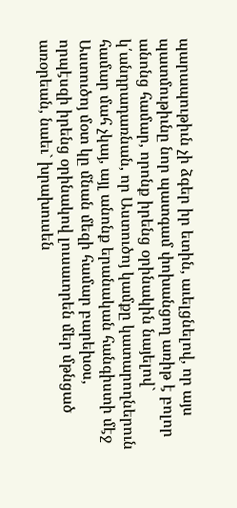պարապութիւն չի ձգեր իր ետին, աւելցնելով, որ այս պատմութիւնը նոր պատգամ փոխանցող առիթ է բոլոր անոնց համար, որոնք իրենց օրինակին նայելով` կ՛անդրադառնան, որ Աստուծոյ կամքը կատարողներուն համար մահ չկայ, այլ անոնք երանական հանգիստի մէջ Աստուծոյ մօտ կը մնան մեզի համար բարեխօս, որպէսզի իրենց օրինակով լուսաւորեն մեր մթնցած առօրեան, նաեւ` խրախուսեն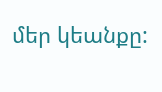մեր կեանքը: